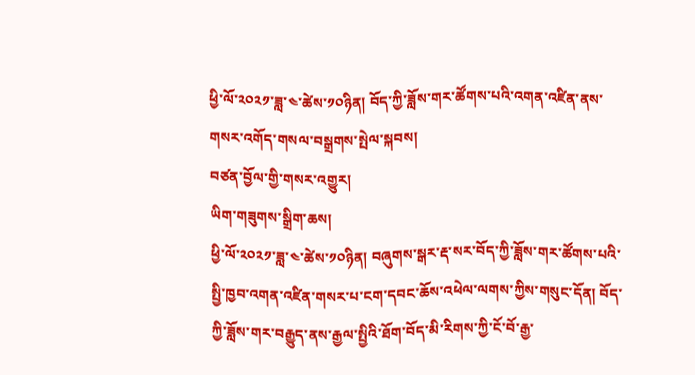ཕྱི་ལོ་༢༠༢༡་ཟླ་༤་ཚེས་༡༠ཉིན། བོད་ཀྱི་ཟློས་གར་ཚོགས་པའི་འགན་འཛིན་ནས་གསར་འགོད་གསལ་བསྒྲགས་སྤེལ་སྐབས།
བཙན་བྱོལ་གྱི་གསར་འགྱུར།
ཡིག་གཟུགས་སྒྲིག་ཆས།
ཕྱི་ལོ་༢༠༢༡་ཟླ་༤་ཚེས་༡༠ཉིན། བཞུགས་སྒར་རྡ་སར་བོད་ཀྱི་ཟློས་གར་ཚོགས་པའི་སྤྱི་ཁྱབ་འགན་འཛིན་གསར་པ་ངག་དབང་ཆོས་འཕེལ་ལགས་ཀྱིས་གསུང་དོན། བོད་ཀྱི་ཟློས་གར་བརྒྱུད་ནས་རྒྱལ་སྤྱིའི་ཐོག་བོད་མི་རིགས་ཀྱི་ངོ་བོ་རྒྱ་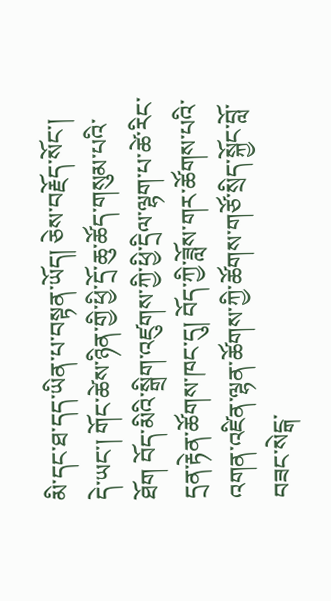མི་དང་ཐ་དད་ཡིན་པ་བསྟན་ཡོད། ཅེས་བརྗོད་སོང་།
དེ་ཡང་། གོང་ཚེས་ཉིན་གྱི་ཕྱི་དྲོ་ཆུ་ཚོད་གསུམ་པའི་ཐོག བོད་མིའི་སྒྲིག་འཛུགས་ཀྱི་ཕྱི་དྲིལ་ལྷག་པ་ཚེ་རིང་དྲན་རྟེན་ཚོགས་ཁང་དུ། བོད་ཀྱི་ཟློས་གར་ཚོགས་པའི་འགན་འཛིན་ལྷན་ཚོགས་ཀྱི་ཚོགས་གཙོ་སྲིད་སྐྱོང་བློ་བཟང་སེངྒ་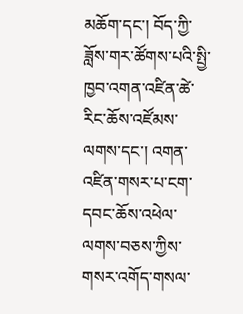མཆོག་དང་། བོད་ཀྱི་ཟློས་གར་ཚོགས་པའི་སྤྱི་ཁྱབ་འགན་འཛིན་ཚེ་རིང་ཆོས་འཛོམས་ལགས་དང་། འགན་འཛིན་གསར་པ་ངག་དབང་ཆོས་འཕེལ་ལགས་བཅས་ཀྱིས་གསར་འགོད་གསལ་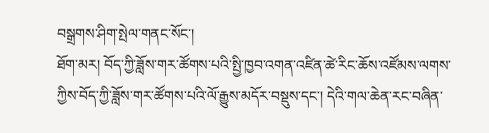བསྒྲགས་ཤིག་སྤེལ་གནང་སོང་།
ཐོག་མར། བོད་ཀྱི་ཟློས་གར་ཚོགས་པའི་སྤྱི་ཁྱབ་འགན་འཛིན་ཚེ་རིང་ཆོས་འཛོམས་ལགས་ཀྱིས་བོད་ཀྱི་ཟློས་གར་ཚོགས་པའི་ལོ་རྒྱུས་མདོར་བསྡུས་དང་། དེའི་གལ་ཆེན་རང་བཞིན་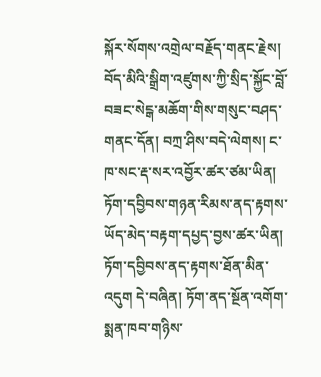སྐོར་སོགས་འགྲེལ་བརྗོད་གནང་རྗེས།
བོད་མིའི་སྒྲིག་འཛུགས་ཀྱི་སྲིད་སྐྱོང་བློ་བཟང་སེངྒ་མཆོག་གིས་གསུང་བཤད་གནང་དོན། བཀྲ་ཤིས་བདེ་ལེགས། ང་ཁ་སང་རྡ་སར་འབྱོར་ཚར་ཙམ་ཡིན། ཏོག་དབྱིབས་གཉན་རིམས་ནད་རྟགས་ཡོད་མེད་བརྟག་དཔྱད་བྱས་ཚར་ཡིན། ཏོག་དབྱིབས་ནད་རྟགས་ཐོན་མིན་འདུག དེ་བཞིན། ཏོག་ནད་སྔོན་འགོག་སྨན་ཁབ་གཉིས་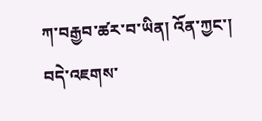ཀ་བརྒྱབ་ཚར་བ་ཡིན། འོན་ཀྱང་། བདེ་འཇགས་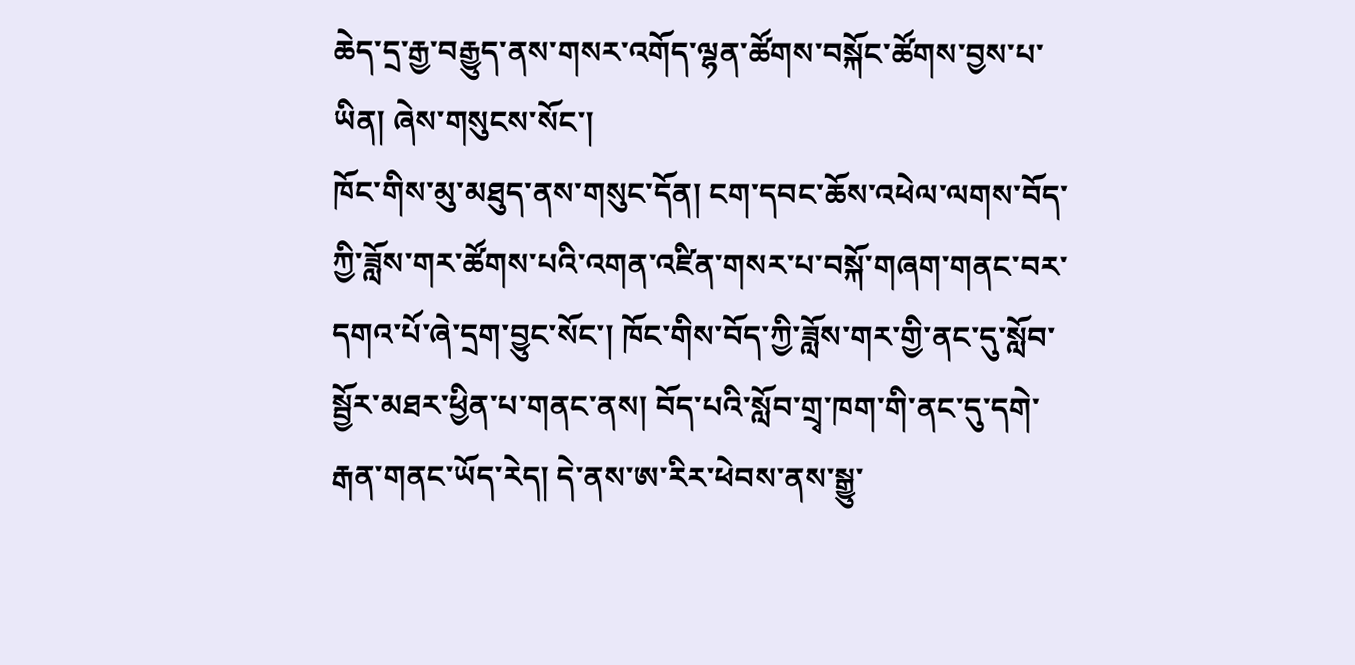ཆེད་དྲ་རྒྱ་བརྒྱུད་ནས་གསར་འགོད་ལྷན་ཚོགས་བསྐོང་ཚོགས་བྱས་པ་ཡིན། ཞེས་གསུངས་སོང་།
ཁོང་གིས་མུ་མཐུད་ནས་གསུང་དོན། ངག་དབང་ཆོས་འཕེལ་ལགས་བོད་ཀྱི་ཟློས་གར་ཚོགས་པའི་འགན་འཛིན་གསར་པ་བསྐོ་གཞག་གནང་བར་དགའ་པོ་ཞེ་དྲག་བྱུང་སོང་། ཁོང་གིས་བོད་ཀྱི་ཟློས་གར་གྱི་ནང་དུ་སློབ་སྦྱོར་མཐར་ཕྱིན་པ་གནང་ནས། བོད་པའི་སློབ་གྲྭ་ཁག་གི་ནང་དུ་དགེ་རྒན་གནང་ཡོད་རེད། དེ་ནས་ཨ་རིར་ཕེབས་ནས་སྒྱུ་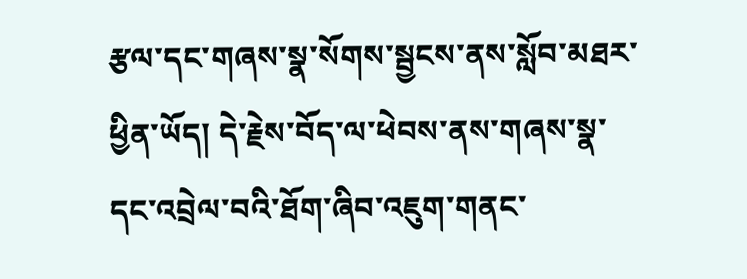རྩལ་དང་གཞས་སྣ་སོགས་སྦྱངས་ནས་སློབ་མཐར་ཕྱིན་ཡོད། དེ་རྗེས་བོད་ལ་ཕེབས་ནས་གཞས་སྣ་དང་འབྲེལ་བའི་ཐོག་ཞིབ་འཇུག་གནང་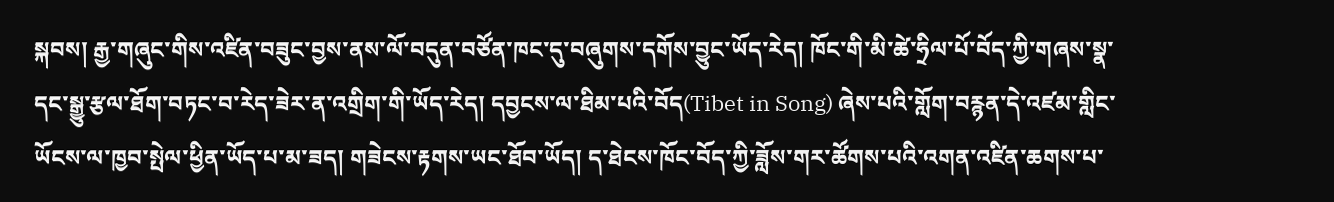སྐབས། རྒྱ་གཞུང་གིས་འཛིན་བཟུང་བྱས་ནས་ལོ་བདུན་བཙོན་ཁང་དུ་བཞུགས་དགོས་བྱུང་ཡོད་རེད། ཁོང་གི་མི་ཚེ་ཧྲིལ་པོ་བོད་ཀྱི་གཞས་སྣ་དང་སྒྱུ་རྩལ་ཐོག་བཏང་བ་རེད་ཟེར་ན་འགྲིག་གི་ཡོད་རེད། དབྱངས་ལ་ཐིམ་པའི་བོད(Tibet in Song) ཞེས་པའི་གློག་བརྙན་དེ་འཛམ་གླིང་ཡོངས་ལ་ཁྱབ་སྤེལ་ཕྱིན་ཡོད་པ་མ་ཟད། གཟེངས་རྟགས་ཡང་ཐོབ་ཡོད། ད་ཐེངས་ཁོང་བོད་ཀྱི་ཟློས་གར་ཚོགས་པའི་འགན་འཛིན་ཆགས་པ་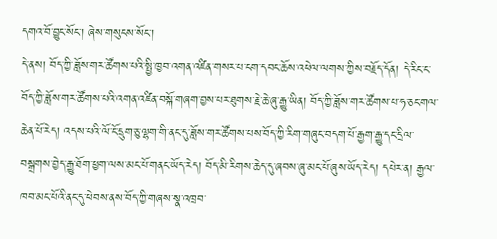དགའ་བོ་བྱུང་སོང་། ཞེས་གསུངས་སོང་།
དེ་ནས། བོད་ཀྱི་ཟློས་གར་ཚོགས་པའི་སྤྱི་ཁྱབ་འགན་འཛིན་གསར་པ་ངག་དབང་ཆོས་འཕེལ་ལགས་ཀྱིས་བརྗོད་དོན། དེ་རིང་ང་བོད་ཀྱི་ཟློས་གར་ཚོགས་པའི་འགན་འཛིན་བསྐོ་གཞག་བྱས་པར་ཐུགས་རྗེ་ཆེ་ཞུ་རྒྱུ་ཡིན། བོད་ཀྱི་ཟློས་གར་ཚོགས་པ་ཧ་ཅང་གལ་ཆེན་པོ་རེད། འདས་པའི་ལོ་ངོ་དྲུག་ཅུ་ལྷག་གི་ནང་དུ་ཟློས་གར་ཚོགས་པས་བོད་ཀྱི་རིག་གཞུང་བདག་པོ་རྒྱག་རྒྱུ་དང་དྲིལ་བསྒྲགས་བྱེད་རྒྱུ་ཐོག་ཕྱག་ལས་མང་པོ་གནང་ཡོད་རེད། བོད་མི་རིགས་ཆེད་དུ་ཞབས་ཞུ་མང་པོ་ཞུས་ཡོད་རེད། དཔེར་ན། རྒྱལ་ཁབ་མང་པོའི་ནང་དུ་ཕེབས་ནས་བོད་ཀྱི་གཞས་སྣ་འཁྲབ་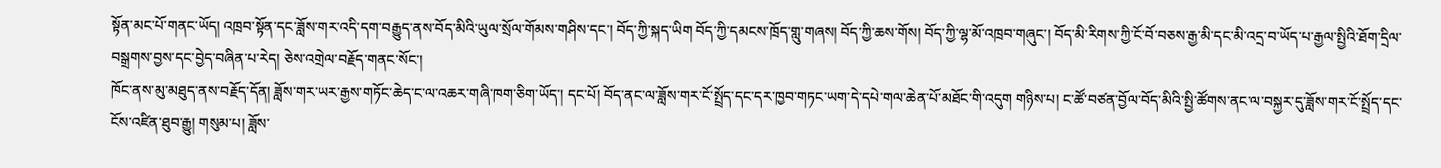སྟོན་མང་པོ་གནང་ཡོད། འཁྲབ་སྟོན་དང་ཟློས་གར་འདི་དག་བརྒྱུད་ནས་བོད་མིའི་ཡུལ་སྲོལ་གོམས་གཤིས་དང་། བོད་ཀྱི་སྐད་ཡིག བོད་ཀྱི་དམངས་ཁྲོད་གླུ་གཞས། བོད་ཀྱི་ཆས་གོས། བོད་ཀྱི་ལྷ་མོ་འཁྲབ་གཞུང་། བོད་མི་རིགས་ཀྱི་ངོ་བོ་བཅས་རྒྱ་མི་དང་མི་འདྲ་བ་ཡོད་པ་རྒྱལ་སྤྱིའི་ཐོག་དྲིལ་བསྒྲགས་བྱས་དང་བྱེད་བཞིན་པ་རེད། ཅེས་འགྲེལ་བརྗོད་གནང་སོང་།
ཁོང་ནས་མུ་མཐུད་ནས་བརྗོད་དོན། ཟློས་གར་ཡར་རྒྱས་གཏོང་ཆེད་ང་ལ་འཆར་གཞི་ཁག་ཅིག་ཡོད་། དང་པོ། བོད་ནང་ལ་ཟློས་གར་ངོ་སྤྲོད་དང་དར་ཁྱབ་གཏང་ཡག་དེ་དཔེ་གལ་ཆེན་པོ་མཐོང་གི་འདུག གཉིས་པ། ང་ཚོ་བཙན་བྱོལ་བོད་མིའི་སྤྱི་ཚོགས་ནང་ལ་བསྐྱར་དུ་ཟློས་གར་ངོ་སྤྲོད་དང་ངོས་འཛིན་ཐུབ་རྒྱུ། གསུམ་པ། ཟློས་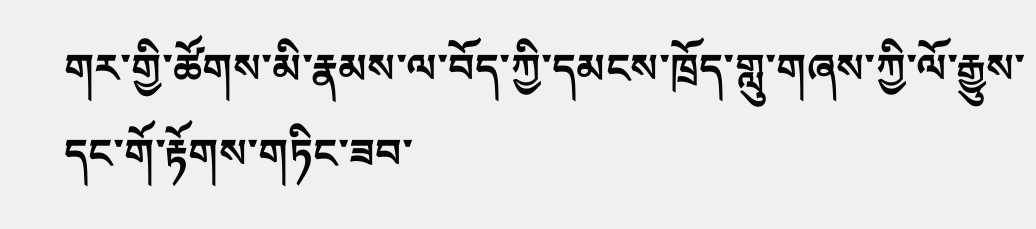གར་གྱི་ཚོགས་མི་རྣམས་ལ་བོད་ཀྱི་དམངས་ཁྲོད་གླུ་གཞས་ཀྱི་ལོ་རྒྱུས་དང་གོ་རྟོགས་གཏིང་ཟབ་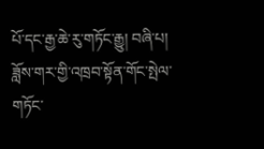པོ་དང་རྒྱ་ཆེ་རུ་གཏོང་རྒྱུ། བཞི་པ། ཟློས་གར་གྱི་འཁྲབ་སྟོན་གོང་སྤེལ་གཏོང་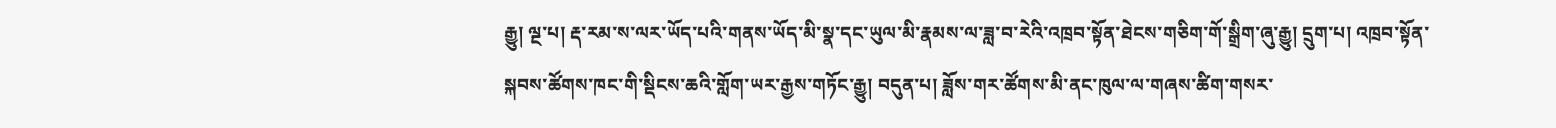རྒྱུ། ལྔ་པ། རྡ་རམ་ས་ལར་ཡོད་པའི་གནས་ཡོད་མི་སྣ་དང་ཡུལ་མི་རྣམས་ལ་ཟླ་བ་རེའི་འཁྲབ་སྟོན་ཐེངས་གཅིག་གོ་སྒྲིག་ཞུ་རྒྱུ། དྲུག་པ། འཁྲབ་སྟོན་སྐབས་ཚོགས་ཁང་གི་སྡིངས་ཆའི་གློག་ཡར་རྒྱས་གཏོང་རྒྱུ། བདུན་པ། ཟློས་གར་ཚོགས་མི་ནང་ཁུལ་ལ་གཞས་ཚིག་གསར་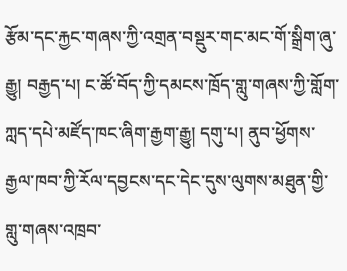རྩོམ་དང་རྐྱང་གཞས་ཀྱི་འགྲན་བསྡུར་གང་མང་གོ་སྒྲིག་ཞུ་རྒྱུ། བརྒྱད་པ། ང་ཚོ་བོད་ཀྱི་དམངས་ཁྲོད་གླུ་གཞས་ཀྱི་གློག་ཀླད་དཔེ་མཛོད་ཁང་ཞིག་རྒྱག་རྒྱུ། དགུ་པ། ནུབ་ཕྱོགས་རྒྱལ་ཁབ་ཀྱི་རོལ་དབྱངས་དང་དེང་དུས་ལུགས་མཐུན་གྱི་གླུ་གཞས་འཁྲབ་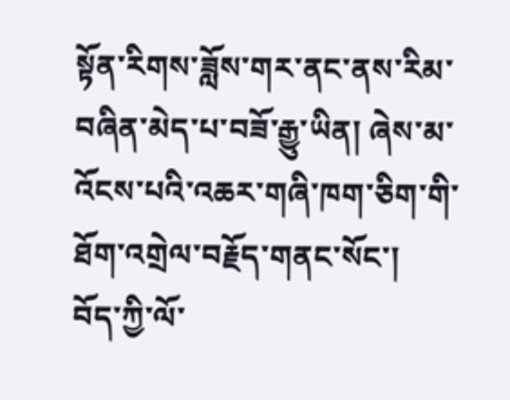སྟོན་རིགས་ཟློས་གར་ནང་ནས་རིམ་བཞིན་མེད་པ་བཟོ་རྒྱུ་ཡིན། ཞེས་མ་འོངས་པའི་འཆར་གཞི་ཁག་ཅིག་གི་ཐོག་འགྲེལ་བརྗོད་གནང་སོང་།
བོད་ཀྱི་ལོ་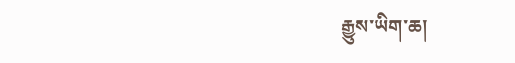རྒྱུས་ཡིག་ཆ།